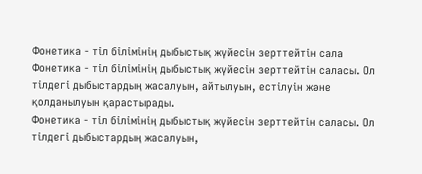Фонетика - тіл білімінің дыбыстық жүйесін зерттейтін сала
Фонетика - тіл білімінің дыбыстық жүйесін зерттейтін саласы. Ол тілдегі дыбыстардың жасалуын, айтылуын, естілуін және қолданылуын қарастырады.
Фонетика - тіл білімінің дыбыстық жүйесін зерттейтін саласы. Ол тілдегі дыбыстардың жасалуын,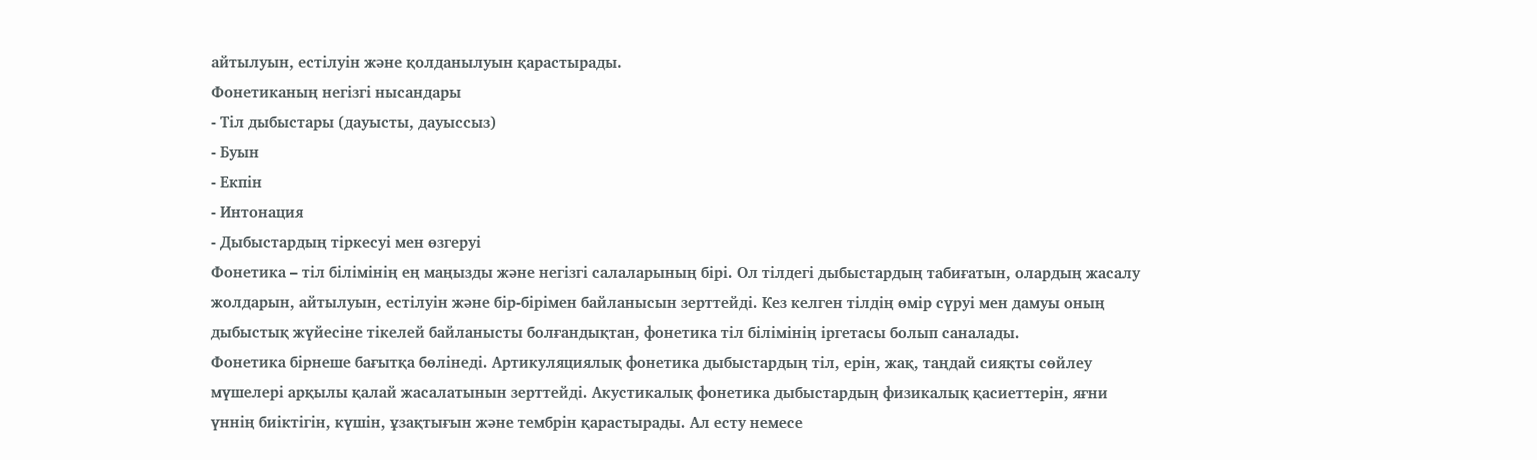айтылуын, естілуін және қолданылуын қарастырады.
Фонетиканың негізгі нысандары
- Тіл дыбыстары (дауысты, дауыссыз)
- Буын
- Екпін
- Интонация
- Дыбыстардың тіркесуі мен өзгеруі
Фонетика – тіл білімінің ең маңызды және негізгі салаларының бірі. Ол тілдегі дыбыстардың табиғатын, олардың жасалу жолдарын, айтылуын, естілуін және бір-бірімен байланысын зерттейді. Кез келген тілдің өмір сүруі мен дамуы оның дыбыстық жүйесіне тікелей байланысты болғандықтан, фонетика тіл білімінің іргетасы болып саналады.
Фонетика бірнеше бағытқа бөлінеді. Артикуляциялық фонетика дыбыстардың тіл, ерін, жақ, таңдай сияқты сөйлеу мүшелері арқылы қалай жасалатынын зерттейді. Акустикалық фонетика дыбыстардың физикалық қасиеттерін, яғни үннің биіктігін, күшін, ұзақтығын және тембрін қарастырады. Ал есту немесе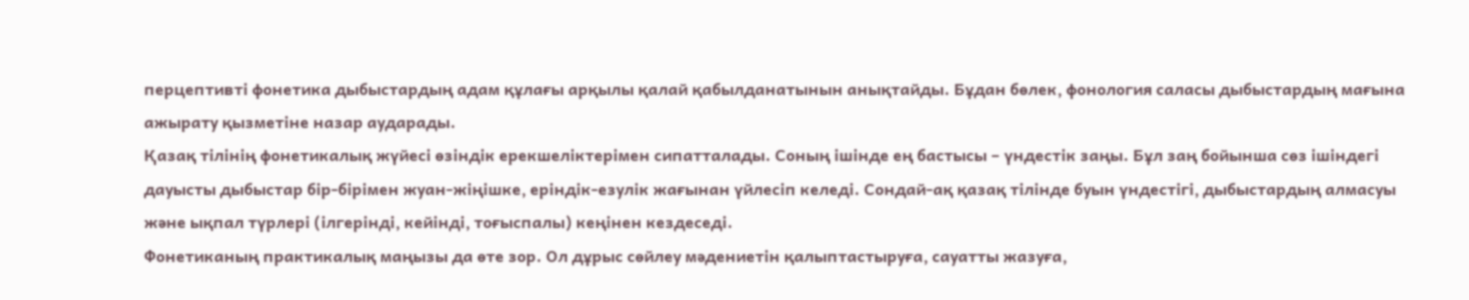перцептивті фонетика дыбыстардың адам құлағы арқылы қалай қабылданатынын анықтайды. Бұдан бөлек, фонология саласы дыбыстардың мағына ажырату қызметіне назар аударады.
Қазақ тілінің фонетикалық жүйесі өзіндік ерекшеліктерімен сипатталады. Соның ішінде ең бастысы – үндестік заңы. Бұл заң бойынша сөз ішіндегі дауысты дыбыстар бір-бірімен жуан-жіңішке, еріндік-езулік жағынан үйлесіп келеді. Сондай-ақ қазақ тілінде буын үндестігі, дыбыстардың алмасуы және ықпал түрлері (ілгерінді, кейінді, тоғыспалы) кеңінен кездеседі.
Фонетиканың практикалық маңызы да өте зор. Ол дұрыс сөйлеу мәдениетін қалыптастыруға, сауатты жазуға,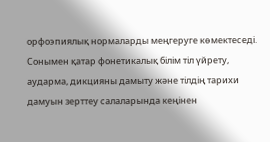орфоэпиялық нормаларды меңгеруге көмектеседі. Сонымен қатар фонетикалық білім тіл үйрету, аударма, дикцияны дамыту және тілдің тарихи дамуын зерттеу салаларында кеңінен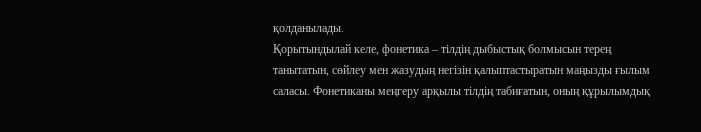қолданылады.
Қорытындылай келе, фонетика – тілдің дыбыстық болмысын терең танытатын, сөйлеу мен жазудың негізін қалыптастыратын маңызды ғылым саласы. Фонетиканы меңгеру арқылы тілдің табиғатын, оның құрылымдық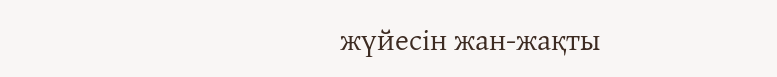жүйесін жан-жақты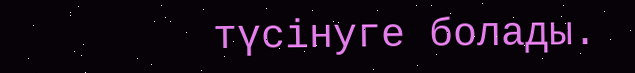түсінуге болады.